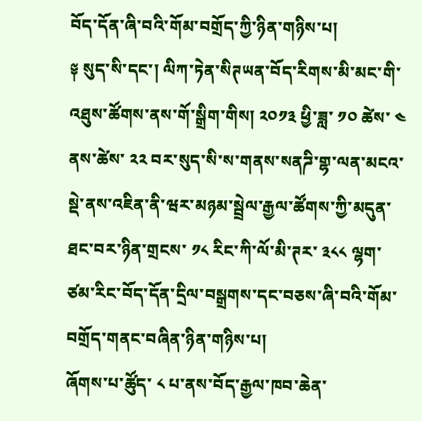བོད་དོན་ཞི་བའི་གོམ་བགྲོད་ཀྱི་ཉིན་གཉིས་པ།
༈ སུད་སི་དང་། ལིཀ་ཏེན་སིཊཡན་བོད་རིགས་མི་མང་གི་འཐུས་ཚོགས་ནས་གོ་སྒྲིག་གིས། ༢༠༡༣ ཕྱི་ཟླ་ ༡༠ ཚེས་ ༤ ནས་ཚེས་ ༢༢ བར་སུད་སི་ས་གནས་སནཌི་གྷ་ལན་མངའ་སྡེ་ནས་འཇིན་ནི་ཝར་མཉམ་སྦྲེལ་རྒྱལ་ཚོགས་ཀྱི་མདུན་ཐང་བར་ཉིན་གྲངས་ ༡༨ རིང་ཀི་ལོ་མི་ཊར་ ༣༨༨ ལྷག་ཙམ་རིང་བོད་དོན་དྲིལ་བསྒྲགས་དང་བཅས་ཞི་བའི་གོམ་བགྲོད་གནང་བཞིན་ཉིན་གཉིས་པ།
ཞོགས་པ་ཚོུད་ ༨ པ་ནས་བོད་རྒྱལ་ཁབ་ཆེན་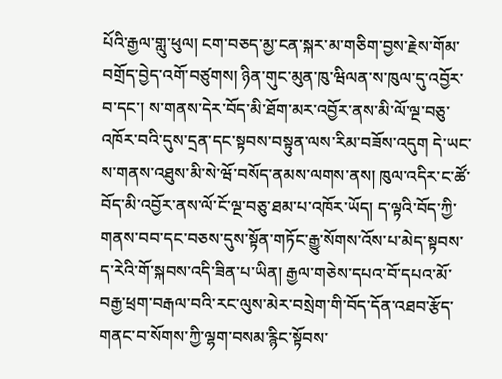པོའི་རྒྱལ་གླུ་ཕུལ། ངག་བཅད་མྱ་ངན་སྐར་མ་གཅིག་བྱས་རྗེས་གོམ་བགྲོད་བྱེད་འགོ་བཙུགས། ཉིན་གུང་མུན་ཁུ་ཝིལན་ས་ཁུལ་དུ་འབྱོར་བ་དང་། ས་གནས་དེར་བོད་མི་ཐོག་མར་འབྱོར་ནས་མི་ལོ་ལྔ་བཅུ་འཁོར་བའི་དུས་དྲན་དང་སྟབས་བསྟུན་ལས་རིམ་བཟོས་འདུག དེ་ཡང་ས་གནས་འཐུས་མི་སེ་ཝོ་བསོད་ནམས་ལགས་ནས། ཁུལ་འདིར་ང་ཚོ་བོད་མི་འབྱོར་ནས་ལོ་ངོ་ལྔ་བཅུ་ཐམ་པ་འཁོར་ཡོད། ད་ལྟའི་བོད་ཀྱི་གནས་བབ་དང་བཅས་དུས་སྟོན་གཏོང་རྒྱུ་སོགས་འོས་པ་མེད་སྟབས་ད་རེའི་གོ་སྐབས་འདི་ཟིན་པ་ཡིན། རྒྱལ་གཅེས་དཔའ་བོ་དཔའ་མོ་བརྒྱ་ཕྲག་བརྒལ་བའི་རང་ལུས་མེར་བསྲེག་གི་བོད་དོན་འཐབ་རྩོད་གནང་བ་སོགས་ཀྱི་ལྷག་བསམ་རྙིང་སྟོབས་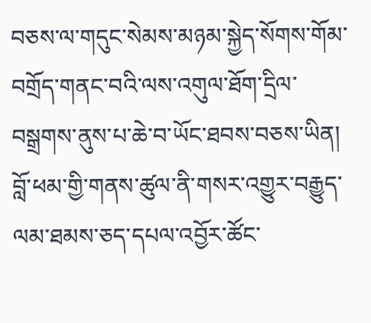བཅས་ལ་གདུང་སེམས་མཉམ་སྐྱེད་སོགས་གོམ་བགྲོད་གནང་བའི་ལས་འགུལ་ཐོག་དྲིལ་བསྒྲགས་ནུས་པ་ཆེ་བ་ཡོང་ཐབས་བཅས་ཡིན། བློ་ཕམ་གྱི་གནས་ཚུལ་ནི་གསར་འགྱུར་བརྒྱུད་ལམ་ཐམས་ཅད་དཔལ་འབྱོར་ཚོང་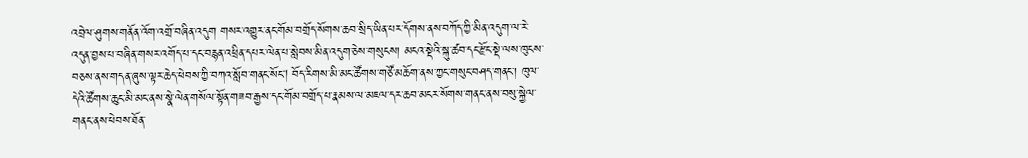འབྲེལ་ཤུགས་གནོན་འོག་འགྲོ་བཞིན་འདུག གསར་འགྱུར་ནང་གོམ་བགྲོད་སོགས་ཆབ་སྲིད་ཡིན་པར་དོགས་ནས་བཀོད་ཀྱི་མིན་འདུག་ལ་རེ་འདུན་བྱས་པ་བཞིན་གསར་འགོད་པ་དང་བརྙན་འཕྲིན་དཔར་ལེན་པ་སླེབས་མིན་འདུག་ཅེས་གསུངས། མངའ་སྡེའི་སྐུ་ཚབ་དང་རྫོང་སྡེ་ལས་ཁུངས་བཅས་ནས་གདན་ཞུས་ལྟར་ཆེད་ཕེབས་ཀྱི་བཀའ་སློབ་གནང་སོང། བོད་རིགས་མི་མང་ཚོགས་གཙོ་མཆོག་ནས་ཀྱང་གསུང་བཤད་གནང་། ཁུལ་དེའི་ཚོགས་ཆུང་མི་མང་ནས་སྣེ་ལེན་གསོལ་སྟོན་གཟབ་རྒྱས་དང་གོམ་བགྲོད་པ་རྣམས་ལ་མཇལ་དར་ཆབ་མངར་སོགས་གནང་ནས་བསུ་སྐྱེལ་གནང་ནས་ཕེབས་ཐོན་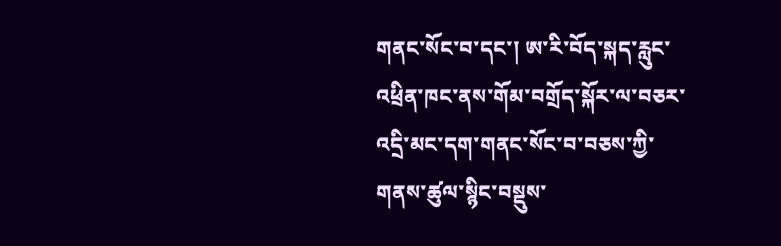གནང་སོང་བ་དང་། ཨ་རི་བོད་སྐད་རླུང་འཕྲིན་ཁང་ནས་གོམ་བགྲོད་སྐོར་ལ་བཅར་འདྲི་མང་དག་གནང་སོང་བ་བཅས་ཀྱི་གནས་ཚུལ་སྙིང་བསྡུས་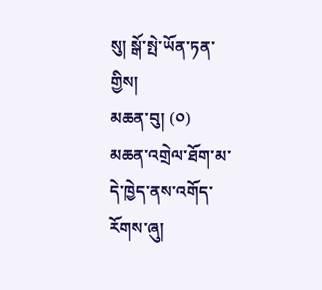སུ། སྒོ་སྤེ་ཡོན་ཏན་གྱིས།
མཆན་བུ། (༠)
མཆན་འགྲེལ་ཐོག་མ་དེ་ཁྱེད་ནས་འགོད་རོགས་ཞུ།